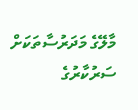މާލޭގެ މަދަރުސާތަކަށް ސަރުކާރުގެ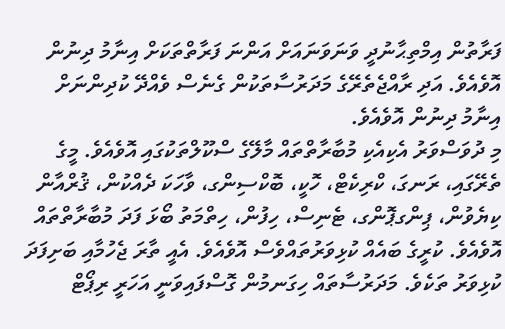ފަރާތުން އިމްތިޙާނުދީ ވަނަވަނައަށް އަންނަ ފަރާތްތަކަށް އިނާމު ދިނުން އޮވެއެވެ. އަދި ރާއްޖެތެރޭގެ މަދަރުސާތަކުން ގެނެސް ވެއްދޭ ކުދިންނަށް އިނާމު ދިނުން އޮވެއެވެ.
މި ދުވަސްވަރު އެކިއެކި މުބާރާތްތައް މާލޭގެ ސްކޫލްތަކުގައި އޮވެއެވެ. މީގެ ތެރޭގައި، ރަނގަ، ކްރިކެޓް، ހޮކީ، ބޮކްސިންގ، ވާހަކަ ދެއްކުން، ޤުރްއާން ކިޔެވުން، ޕިންގޕޮންގ، ޓެނިސް، ހިފުން، ހިތްމަތު ބޯޅަ ފަދަ މުބާރާތްތައް އޮވެއެވެ. ކުރީގެ ބައެއް ކުޅިވަރުތައްވެސް އޮވެއެވެ. އެއީ ތާރަ ޖެހުމާއި ބަށިފަދަ ކުޅިވަރު ތަކެވެ. މަދަރުސާތައް ހިގަނމުން ގޮސްފައިވަނީ އަހަރީ ރިޕޯޓް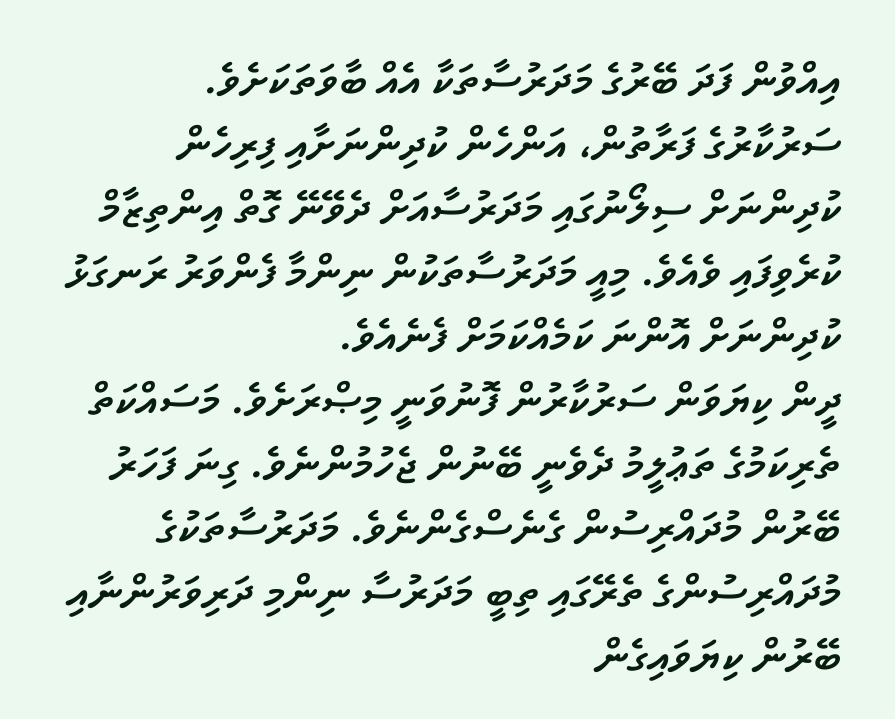އިއްވުން ފަދަ ބޭރުގެ މަދަރުސާތަކާ އެއް ބާވަތަކަށެވެ.
ސަރުކާރުގެ ފަރާތުން، އަންހެން ކުދިންނަށާއި ފިރިހެން ކުދިންނަށް ސިލޯނުގައި މަދަރުސާއަށް ދެވޭނޭ ގޮތް އިންތިޒާމް ކުރެވިފައި ވެއެވެ. މިއީ މަދަރުސާތަކުން ނިންމާ ފެންވަރު ރަނގަޅު ކުދިންނަށް އޮންނަ ކަމެއްކަމަށް ފެނެއެވެ.
ދީން ކިޔަވަން ސަރުކާރުން ފޮނުވަނީ މިޞްރަށެވެ. މަސައްކަތް ތެރިކަމުގެ ތަޢުލީމު ދެވެނީ ބޭނުން ޖެހުމުންނެވެ. ގިނަ ފަހަރު ބޭރުން މުދައްރިސުން ގެނެސްގެންނެވެ. މަދަރުސާތަކުގެ މުދައްރިސުންގެ ތެރޭގައި ތިބީ މަދަރުސާ ނިންމި ދަރިވަރުންނާއި ބޭރުން ކިޔަވައިގެން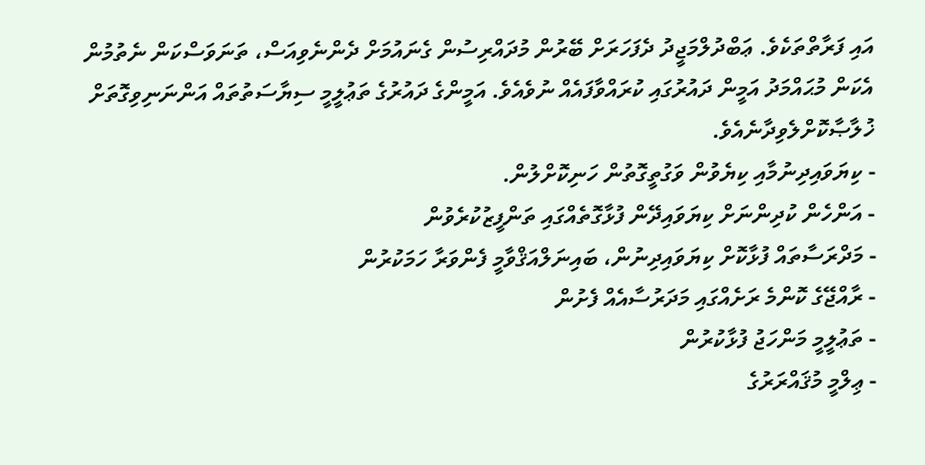އައި ފަރާތްތަކެވެ. ޢަބްދުލްމަޖީދު ދެފަހަރަށް ބޭރުން މުދައްރިސުން ގެނައުމަށް ދެންނެވިއަސް، ތަނަވަސްކަން ނެތުމުން އެކަން މުޙައްމަދު އަމީން ދައުރުގައި ކުރައްވާފައެއް ނުވެއެވެ. އަމީންގެ ދައުރުގެ ތަޢުލީމީ ސިޔާސަތުތައް އަންނަނިވިގޮތަށް ޚުލާޞާކޮށްލެވިދާނެއެވެ.
- ކިޔަވައިދިނުމާއި ކިޔެވުން ވަގުތީގޮތުން ހަނިކޮށްލުން.
- އަންހެން ކުދިންނަށް ކިޔަވައިދޭން ފުޅާގޮތެއްގައި ތަންފީޒުކުރެވުން
- މަދްރަސާތައް ފުޅާކޮށް ކިޔަވައިދިނުން، ބައިނަލްއަޤްވާމީ ފެންވަރާ ހަމަކުރުން
- ރާއްޖޭގެ ކޮންމެ ރަށެއްގައި މަދަރުސާއެއް ފެށުން
- ތަޢުލީމީ މަންހަޖު ފުޅާކުރުން
- ޢިލްމީ މުޤައްރަރުގެ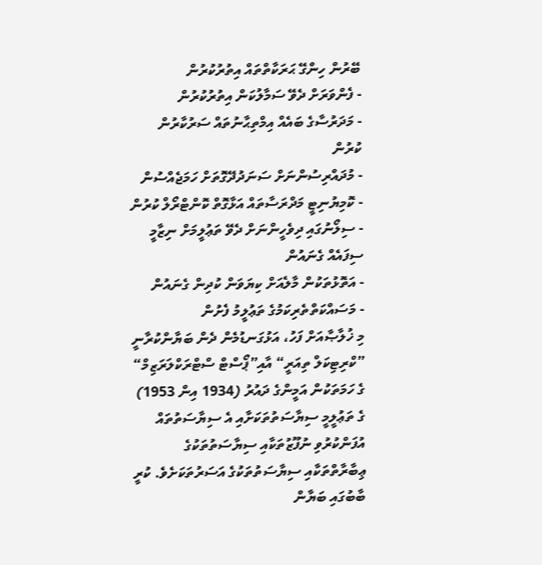ބޭރުން ހިންގޭ ޙަރަކާތްތައް އިތުރުކުރުން
- ފެންވަރަށް ދެވޭ ސަމާލުކަން އިތުރުކުރުން
- މަދަރުސާގެ ބައެއް އިމްތިޙާނުތައް ސަރުކާރުން ކުރުން
- މުދައްރިސުންނަށް ސަނަދުދޭގޮތަށް ހަމަޖެއްސުން
- ކޮމިޔުނިޓީ މަދްރަސާތައް އަޅާގޮތް ކޮންޓްރޯލް ކުރުން
- ސިލޯނުގައި ދިވެހީންނަށް ދެވޭ ތަޢުލީމަށް ނިޒާމީ ސިފައެއް ގެނައުން
- އަތޮޅުތަކުން މާލެއަށް ކިޔަވަން ކުދިން ގެނައުން
- މަސައްކަތްތެރިކަމުގެ ތަޢުލީމު ފެށުން
މި ޚުލާޞާއަށް ފަހު، އަޅުގަނޑުމެން ދެން ބަޔާންކުރާނީ ”ކްރިޓިކަލް ތިއަރީ“ އާއި”ޕޯސްޓް ސްޓްރަކްލަރަޒިމް“ ގެ ހަމަތަކުން އަމީންގެ ދައުރު (1934 އިން 1953) ގެ ތަޢުލީމީ ސިޔާސަތުތަކަށާއި އެ ސިޔާސަތުތައް އުފަންކުރުވި ނުފޫޒުތަކާއި ސިޔާސަތުތަކުގެ ޢިބާރާތްތަކާއި ސިޔާސަތުތަކުގެ އަސަރުތަކަށެވެ. ކުރީ ބާބުގައި ބަޔާން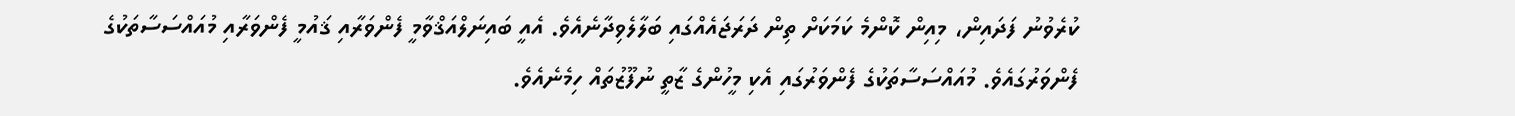ކުރެވުނު ފަދައިން، މިއިން ކޮންމެ ކަމަކަށް ތިން ދަރަޖައެއްގައި ބަލާލެވިދާނެއެވެ. އެއީ ބައިނަލްއަޤްވާމީ ފެންވަރާއި ޤައުމީ ފެންވަރާއި މުއައްސަސާތަކުގެ ފެންވަރުގައެވެ. މުއައްސަސާތަކުގެ ފެންވަރުގައި އެކި މީހުންގެ ޒާތީ ނުފޫޒުތައް ހިމެނެއެވެ.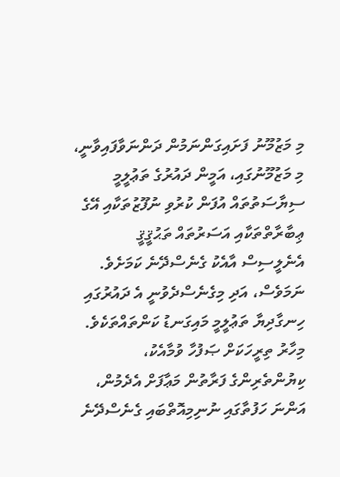މި މަޒުމޫނު ފަށައިގަންނަމުން ދަންނަވާފައިވާނީ، މި މަޒުމޫނުގައި، އަމީން ދައުރުގެ ތަޢުލީމީ ސިޔާސަތުތައް އުފަން ކުރުވި ނުފޫޒުތަކާއި އޭގެ ޢިބާރާތްތަކާއި އަސަރުތައް ތަޙުޤީޤީ އެނެލީސިސް އާއެކު ގެނެސްދޭނެ ކަމަށެވެ. ނަމަވެސް، އަދި މިގެނެސްދެވުނީ އެ ދައުރުގައި ހިނގާދިޔާ ތަޢުލީމީ މައިގަނޑު ކަންތައްތަކެވެ. މިހާރު ތިރީހަކަށް ޞަފުހާ ވުމާއެކު، ކިޔުންތެރިންގެ ފަރާތުން މަޢާފަށް އެދެމުން، އަންނަ ހަފުތާގައި ނުނިމިއޮތްބައި ގެނެސްދޭނެ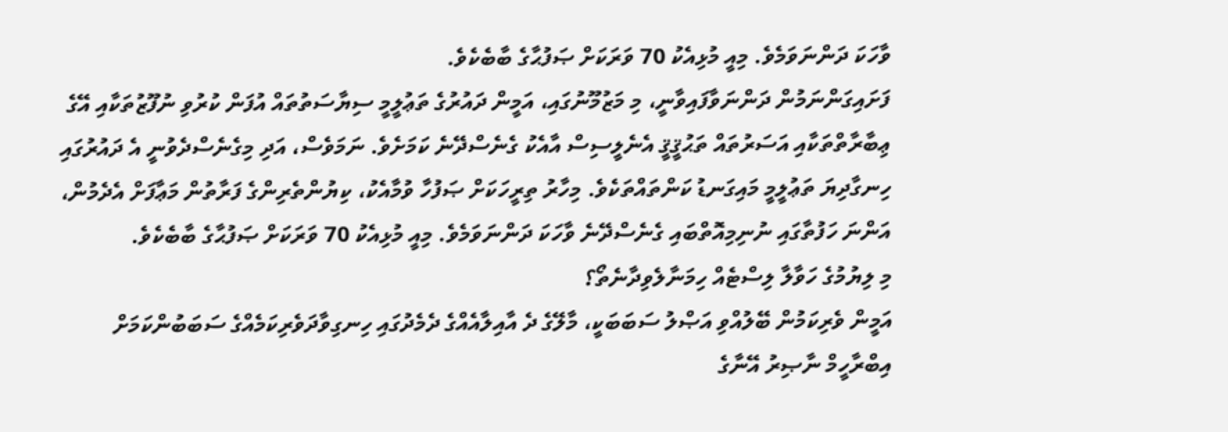ވާހަކަ ދަންނަވަމެވެ. މިއީ މުޅިއެކު 70 ވަރަކަށް ޞަފުޙާގެ ބާބެކެވެ.
ފަށައިގަންނަމުން ދަންނަވާފައިވާނީ، މި މަޒުމޫނުގައި، އަމީން ދައުރުގެ ތަޢުލީމީ ސިޔާސަތުތައް އުފަން ކުރުވި ނުފޫޒުތަކާއި އޭގެ ޢިބާރާތްތަކާއި އަސަރުތައް ތަޙުޤީޤީ އެނެލީސިސް އާއެކު ގެނެސްދޭނެ ކަމަށެވެ. ނަމަވެސް، އަދި މިގެނެސްދެވުނީ އެ ދައުރުގައި ހިނގާދިޔަ ތަޢުލީމީ މައިގަނޑު ކަންތައްތަކެވެ. މިހާރު ތިރީހަކަށް ޞަފުހާ ވުމާއެކު، ކިޔުންތެރިންގެ ފަރާތުން މަޢާފަށް އެދެމުން، އަންނަ ހަފުތާގައި ނުނިމިއޮތްބައި ގެނެސްދޭނެ ވާހަކަ ދަންނަވަމެވެ. މިއީ މުޅިއެކު 70 ވަރަކަށް ޞަފުޙާގެ ބާބެކެވެ.
މި ލިޔުމުގެ ހަވާލާ ލިސްޓެއް ހިމަނާލެވިދާނެތޯ؟
އަމީން ވެރިކަމުން ބޭލުއްވި އަޞްލު ސަބަބަކީ، މާލޭގެ ދެ އާއިލާއެއްގެ ދެމެދުގައި ހިނގިވާދަވެރިކަމެއްގެ ސަބަބުންކަމަށް އިބްރާހީމް ނާޞިރު އޭނާގެ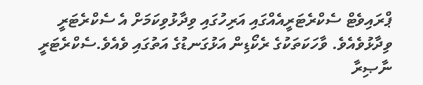ޕްރައިވެޓް ސެކްރެޓަރީއެއްގައި އަރިހުގައި ވިދާޅުވިކަމަށް އެ ސެކްރެޓަރީ ވިދާޅުވެއެވެ. ވާހަކަތަކުގެ ރެކޯޑިން އަޅުގަނޑުގެ އަތުގައި ވެއެވެ.ސެކްރެޓަރީ ނާޞިރާ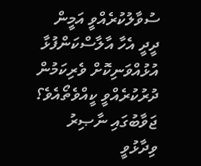ސުވާލުކުރެއްވީ އަމީން ދީދީ އެހާ އާލާސްކަންފުޅާ އުޅުއްވަނިކޮށް ވެރިކަމުން ދުރުކުރެއްވީ ކީއްވެތޯއެވެ؟ ޖަވާބުގައި ނާޞިރު ވިދާޅުވީ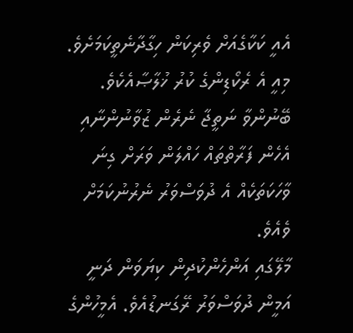އެއީ ކަކާގެއަށް ވެރިކަން ހިގާދާނެތީކަމަށެވެ. މިއީ އެ ރެކޯޑިންގެ ކުރު ޚުލާޞާއެކެވެ. ބޭނުންވާ ނަތީޖާ ނެރެން ޒުވާނުންނާއި އެހެން ފަރާތްތައް ހައްލަން ވަރަށް ގިނަ ވާހަކަތަކެއް އެ ދުވަސްވަރު ނެރުނުކަމަށް ވެއެވެ.
މާލޭގައި އަންހެންކުދިން ކިޔަވަން ދަނީ އަމީން ދުވަސްވަރު ރޭގަނޑުއެވެ. އެމީހުންގެ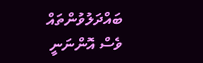ބައްދަލުވުންތައް ވެސް އޮންނަނީ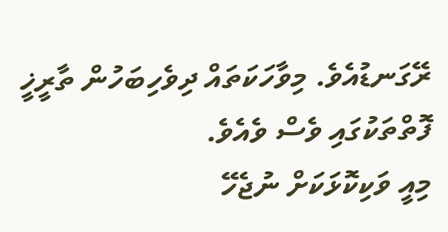ރޭގަނޑުއެވެ. މިވާހަކަތައް ދިވެހިބަހުން ތާރީޚީ ފޮތްތަކުގައި ވެސް ވެއެވެ.
މިއީ ވަކިކޮޅަކަށް ނުޖެހޭ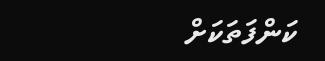ކަންފަތަކަށް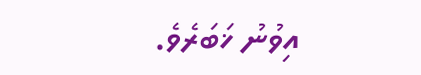އިވުނު ޚަބަރެވެ.